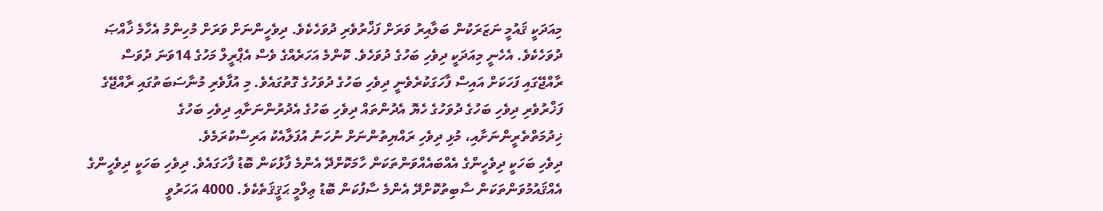މިއަދަކީ ޤައުމީ ނަޒަރަކުން ބަލާއިރު ވަރަށް ފަޚްރުވެރި ދުވަހެކެވެ. ދިވެހީންނަށް ވަރަށް މުހިންމު އެހާމެ ޚާއްޞަ ދުވަހެކެވެ. އެހެނީ މިއަދަކީ ދިވެހި ބަހުގެ ދުވަހެވެ. ކޮންމެ އަހަރެއްގެ ވެސް އެޕްރީލް މަހުގެ 14ވަނަ ދުވަސް ރާއްޖޭގައި ފަހަކަށް އައިސް ފާހަގަކުރެވެނީ ދިވެހި ބަހުގެ ދުވަހުގެ ގޮތުގައެވެ. މި އުފާވެރި މުނާސަބަތުގައި ރާއްޖޭގެ ފަޚްރުވެރި ދިވެހި ބަހުގެ ދުވަހުގެ ހެޔޮ އެދުންތައް ދިވެހި ބަހުގެ އެދުރުންނަށާއި ދިވެހި ބަހުގެ ޚިދުމަތްތެރީންނަށާއި، މުޅި ދިވެހި ރައްޔިތުންނަށް ނުހަނު އުފަލާއެކު އަރިސްކުރަމެވެ.
ދިވެހި ބަހަކީ ދިވެހީންގެ އެއްބައެއްވަންތަކަން ހާމަކޮށްދޭ އެންމެ ފާޅުކަން ބޮޑު ފާހަގައެވެ. ދިވެހި ބަހަކީ ދިވެހީންގެ އެއްޤައުމުވަންތަކަން ސާބިތުކޮށްދޭ އެންމެ ސާފުކަން ބޮޑު ޢިލްމީ ޙަޤީޤަތެކެވެ. 4000 އަހަރުވީ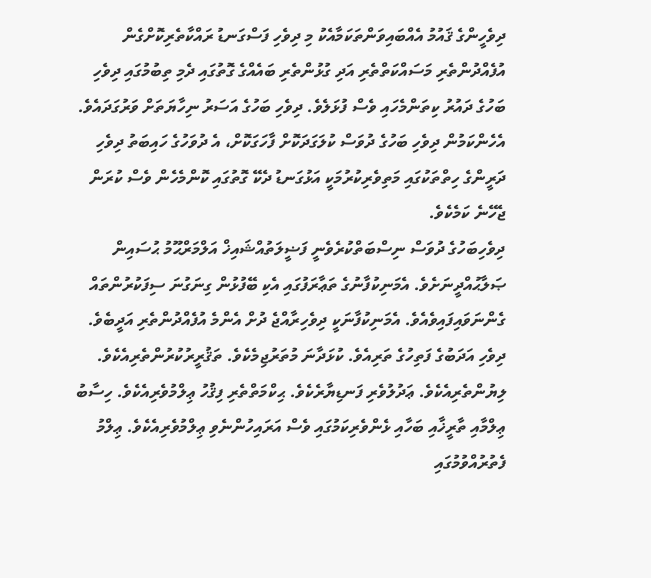ދިވެހީންގެ ޤައުމު އެއްބައިވަންތަކަމާއެކު މި ދިވެހި ފަސްގަނޑު ރައްކާތެރިކޮށްގެން އުފެއްދުންތެރި މަސައްކަތްތެރި އަދި ގުޅުންތެރި ބައެއްގެ ގޮތުގައި ދެމި ތިބުމުގައި ދިވެހި ބަހުގެ ދައުރު ކިތަންމެހައި ވެސް ފުޅަލެވެ. ދިވެހި ބަހުގެ އަސަރު ނިހާޔަތަށް ވަރުގަދައެވެ. އެހެންކަމުން ދިވެހި ބަހުގެ ދުވަސް ކުލަގަދަކޮށް ފާހަގަކޮށް، އެ ދުވަހުގެ ހައިބަތު ދިވެހި ދަރީންގެ ހިތްތަކުގައި މަތިވެރިކުރުމަކީ އަޅުގަނޑު ދެކޭ ގޮތުގައި ކޮންމެހެން ވެސް ކުރަން ޖެހޭނެ ކަމެކެވެ.
ދިވެހިބަހުގެ ދުވަސް ނިސްބަތްކުރެވެނީ ފަޟީލަތުއްޝައިޚް އަލްމަރްޙޫމު ޙުސައިން ޞަލާޙުއްދީނަށެވެ. އެމަނިކުފާނުގެ ތަޢާރަފުގައި އެކި ބޭފުޅުން ގިނަގުނަ ސިފަކުރުންތައް ގެންނަވައިފައިވެއެވެ. އެމަނިކުފާނަކީ ދިވެހިރާއްޖެ ދުށް އެންމެ އުފެއްދުންތެރި އަދީބެވެ. ދިވެހި އަދަބުގެ ފަތިހުގެ ތަރިއެވެ. ކުޅަދާނަ މުތަރުޖިމެކެވެ. ތަޤުރީރުކުރުންތެރިއެކެވެ. ލިޔުންތެރިއެކެވެ. ޢަދުލުވެރި ފަނޑިޔާރެކެވެ. ޙިކްމަތްތެރި ފިޤުހު ޢިލްމުވެރިއެކެވެ. ހިސާބު ޢިލްމާއި ތާރީޚާއި ބަހާއި ޅެންވެރިކަމުގައި ވެސް އަރައިހުންނެވި ޢިލްމުވެރިއެކެވެ. ޢިލްމު ފެތުރުއްވުމުގައި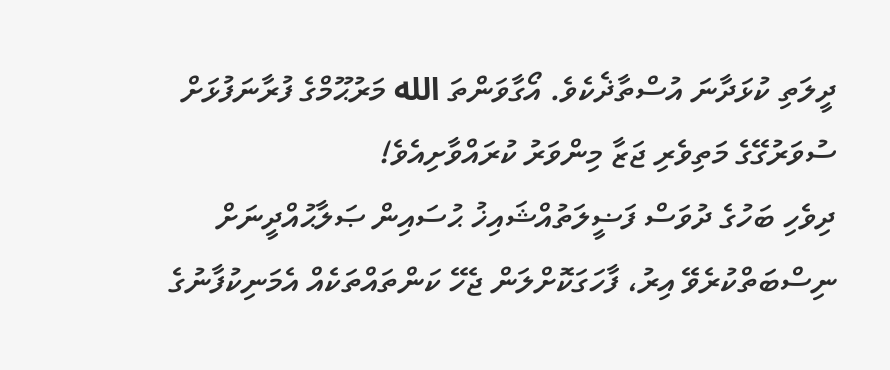ދީލަތި ކުޅަދާނަ އުސްތާޛެކެވެ. އޯގާވަންތަ الله މަރުޙޫމްގެ ފުރާނަފުޅަށް ސުވަރުގޭގެ މަތިވެރި ޖަޒާ މިންވަރު ކުރައްވާށިއެވެ!
ދިވެހި ބަހުގެ ދުވަސް ފަޟީލަތުއްޝައިޚު ޙުސައިން ޞަލާޙުއްދީނަށް ނިސްބަތްކުރެވޭ އިރު، ފާހަގަކޮށްލަން ޖެހޭ ކަންތައްތަކެއް އެމަނިކުފާނުގެ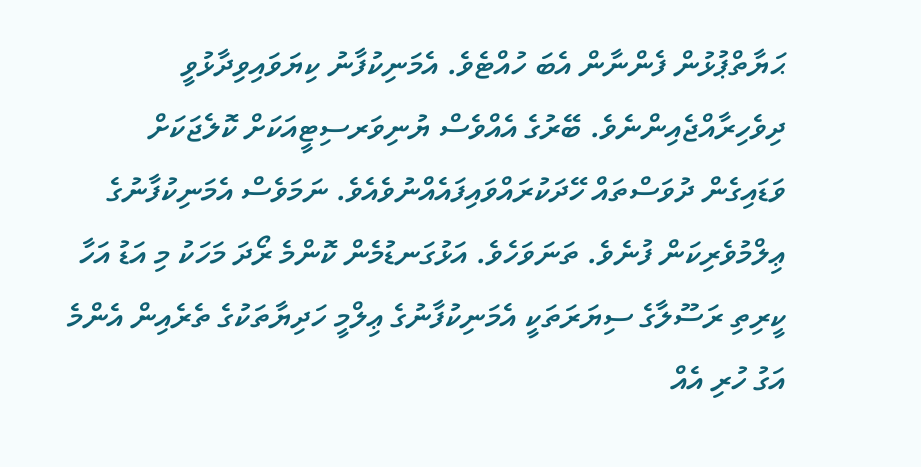ޙަޔާތްޕުޅުން ފެންނާން އެބަ ހުއްޓެވެ. އެމަނިކުފާނު ކިޔަވައިވިދާޅުވީ ދިވެހިރާއްޖެއިންނެވެ. ބޭރުގެ އެއްވެސް ޔުނިވަރސިޓީއަކަށް ކޮލެޖަކަށް ވަޑައިގެން ދުވަސްތައް ހޭދަކުރައްވައިފައެއްނުވެއެވެ. ނަމަވެސް އެމަނިކުފާނުގެ ޢިލްމުވެރިކަން ފުނެވެ. ތަނަވަހެވެ. އަޅުގަނޑުމެން ކޮންމެ ރޯދަ މަހަކު މި އަޑު އަހާ ކީރިތި ރަސޫލާގެ ސިޔަރަތަކީ އެމަނިކުފާނުގެ ޢިލްމީ ހަދިޔާތަކުގެ ތެރެއިން އެންމެ އަގު ހުރި އެއް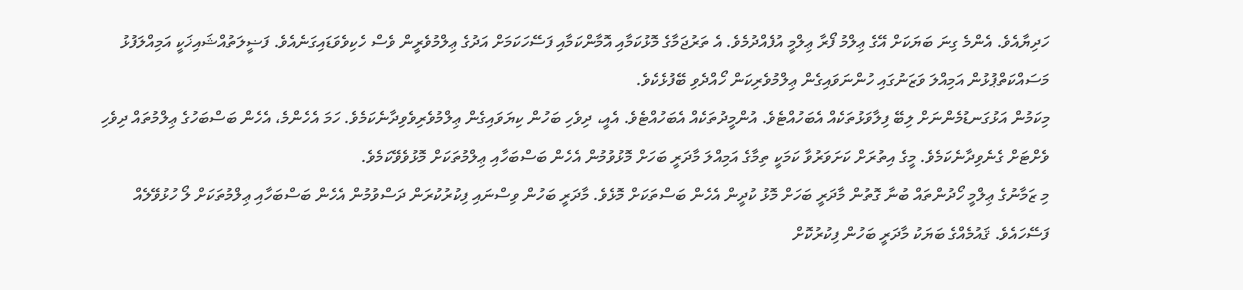ހަދިޔާއެވެ. އެންމެ ގިނަ ބަޔަކަށް އޭގެ ޢިލްމު ފޯރާ ޢިލްމީ އުފެއްދުމެވެ. އެ ތަރުޖަމާގެ މޮޅުކަމާއި އޮމާންކަމާއި ފަސޭހަކަމަށް އަދުގެ ޢިލްމުވެރީން ވެސް ހެކިވެވަޑައިގަނެއެވެ. ފަޟީލަތުއްޝައިޚަކީ އަމިއްލަފުޅު މަސައްކަތްޕުޅުން އަމިއްލަ ވަޒަނުގައި ހުންނަވައިގެން ޢިލްމުވެރިކަން ހޯއްދެވި ބޭފުޅެކެވެ.
މިކަމުން އަޅުގަނޑުމެންނަށް ލިބޭ ފިލާވަޅުތަކެއް އެބަހުއްޓެވެ. އުންމީދުތަކެއް އެބަހުއްޓެވެ. އެއީ، ދިވެހި ބަހުން ކިޔަވައިގެން ޢިލްމުވެރިވެވިދާނެކަމެވެ. ހަމަ އެހެންމެ، އެހެން ބަސްބަހުގެ ޢިލްމުތައް ދިވެހި ވެށްޓަށް ގެނެވިދާނެކަމެވެ. މީގެ އިތުރަށް ކަށަވަރުވާ ކަމަކީ ތިމާގެ އަމިއްލަ މާދަރީ ބަހަށް މޮޅުވުމުން އެހެން ބަސްބަހާއި ޢިލްމުތަކަށް މޮޅުވެވޭކަމެވެ.
މި ޒަމާނުގެ ޢިލްމީ ހޯދުންތައް ބުނާ ގޮތުން މާދަރީ ބަހަށް މޮޅު ކުދީން އެހެން ބަސްތަކަށް މޮޅެވެ. މާދަރީ ބަހުން ވިސްނައި ފިކުރުކުރަން ދަސްވުމުން އެހެން ބަސްބަހާއި ޢިލްމުތަކަށް ލޯ ހުޅުވޭލެއް ފަސޭހައެވެ. ޤައުމެއްގެ ބަޔަކު މާދަރީ ބަހުން ފިކުރުކޮށް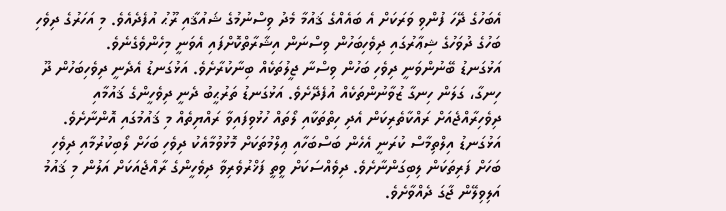އެބަހުގެ ދޭހަ ފުންވި ވަރަކަށް އެ ބައެއްގެ ޤައުމާ މެދު ވިސްނުމުގެ ޝައުޤާއި ރޫޙު އުފެދެއެވެ. މި އަހަރުގެ ދިވެހި ބަހުގެ ދުވަހުގެ ޝިޢާރުގައި ދިވެހިބަހުން ވިސްނަން އިޝާރާތްކޮށްފައި އެވަނީ މިހެންވެގެނެވެ.
އަޅުގަނޑު ބޭނުންވަނީ ދިވެހި ބަހުން ވިސްނާ ޖީލުތަކެއް ބިނާކުރާށެވެ. އަޅުގަނޑު އެދެނީ ދިވެހިބަހުން ދޫ ހިނގާ، ގަލަން ހިނގާ ޒުވާނުންތަކެއް އުފެދޭށެވެ. އަޅުގަނޑު ތަރުޙީބު ދެނީ ދިވެހީންގެ ޤައުމާއި ދިވެހިރާއްޖެއަށް ރައްކާތެރިކަން އެދި ހިތްތަކާއި ލޯތައް ހުޅުވިފައިވާ ރައްޔިތެއް މި ޤައުމުގައި އޮންނާށެވެ. އަޅުގަނޑު އިލްތިމާސް ކުރަނީ އެހެން ބަސްބަހާއި ޢިލްމުތަކަށް މޮޅުވުމާއެކު ދިވެހި ބަހަށް ލޯބިކުރުމާއި ދިވެހި ބަހަށް ފަރިތަކަން ލިބިގަންނާށެވެ. ދިވެއްސަކަށް ވީތީ ފަޚްރުވެރިވާ ދިވެހީންގެ ރާއްޖެއަކަށް އަލުން މި ޤައުމު އަލިވިލޭން ޖާގަ ދެއްވާށެވެ.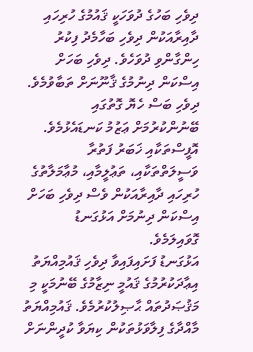ދިވެހި ބަހުގެ ދުވަހަކީ ޤައުމުގެ ހުރިހައި ދާއިރާއަކުން ދިވެހި ބަހާމެދު ފިކުރު ހިންގާންވި ދުވަހެވެ. ދިވެހި ބަހަށް އިސްކަން ދިނުމުގެ ޤާނޫނަށް ތަބާވުމެވެ. ދިވެހި ބަސް ހެޔޮ ގޮތުގައި ބޭނުންކުރުމަށް ޢަޒުމު ކަނޑައެޅުމެވެ. އޮފީސްތަކާއި ޚަބަރު ފަތުރާ ވަސީލަތްތަކާއި، ތަޢުލީމާއި، މުޢާމަލާތުގެ ހުރިހައި ދާއިރާއަކުން ވެސް ދިވެހި ބަހަށް އިސްކަން ދިނުމަށް އަޅުގަނޑު ގޮވައިލަމެވެ.
އަޅުގަނޑު ފަށައިފައިވާ ދިވެހި ޤައުމިއްޔަތު އިޢާދަކުރުމުގެ ޤައުމީ ނިޒާމުގެ ބޭނުމަކީ މި މަޤުޞަދުތައް ޙާޞިލުކުރުމެވެ. ޤައުމިއްޔަތު މާއްދާގެ ފިލާވަޅުތަކުން ކިޔަވާ ކުދީންނަށް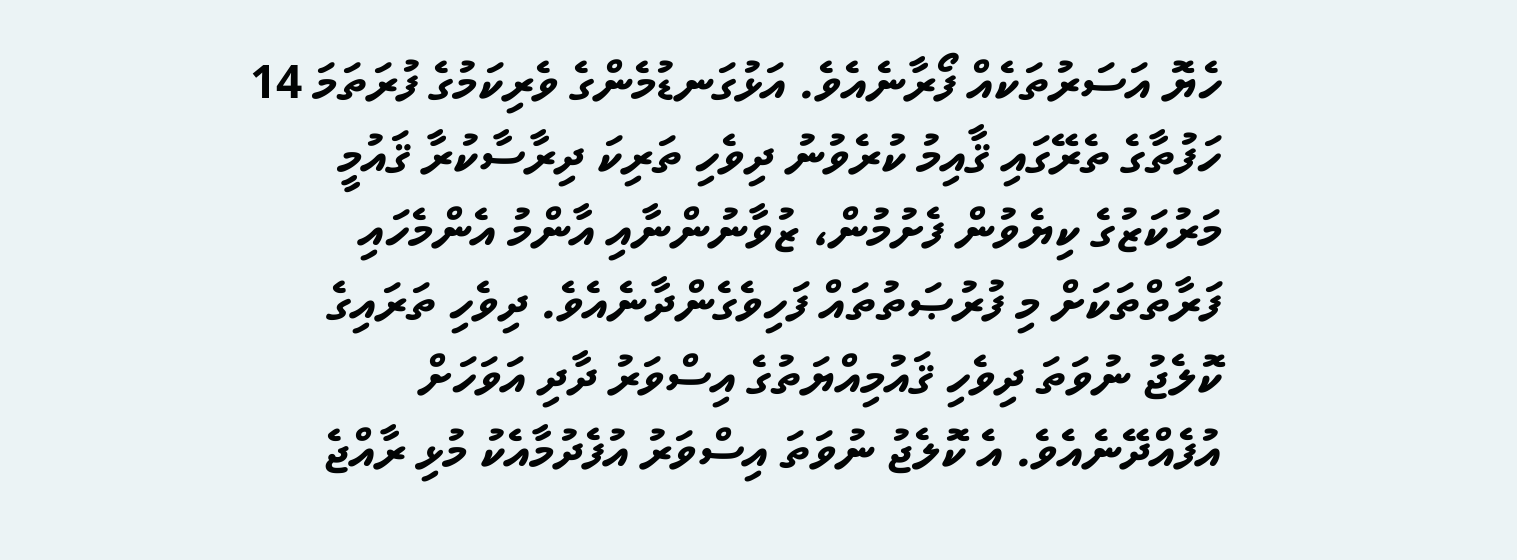ހެޔޮ އަސަރުތަކެއް ފޯރާނެއެވެ. އަޅުގަނޑުމެންގެ ވެރިކަމުގެ ފުރަތަމަ 14 ހަފުތާގެ ތެރޭގައި ޤާއިމު ކުރެވުނު ދިވެހި ތަރިކަ ދިރާސާކުރާ ޤައުމީ މަރުކަޒުގެ ކިޔެވުން ފެށުމުން، ޒުވާނުންނާއި އާންމު އެންމެހައި ފަރާތްތަކަށް މި ފުރުޞަތުތައް ފަހިވެގެންދާނެއެވެ. ދިވެހި ތަރައިގެ ކޮލެޖު ނުވަތަ ދިވެހި ޤައުމިއްޔަތުގެ އިސްވަރު ދާދި އަވަހަށް އުފެއްދޭނެއެވެ. އެ ކޮލެޖު ނުވަތަ އިސްވަރު އުފެދުމާއެކު މުޅި ރާއްޖެ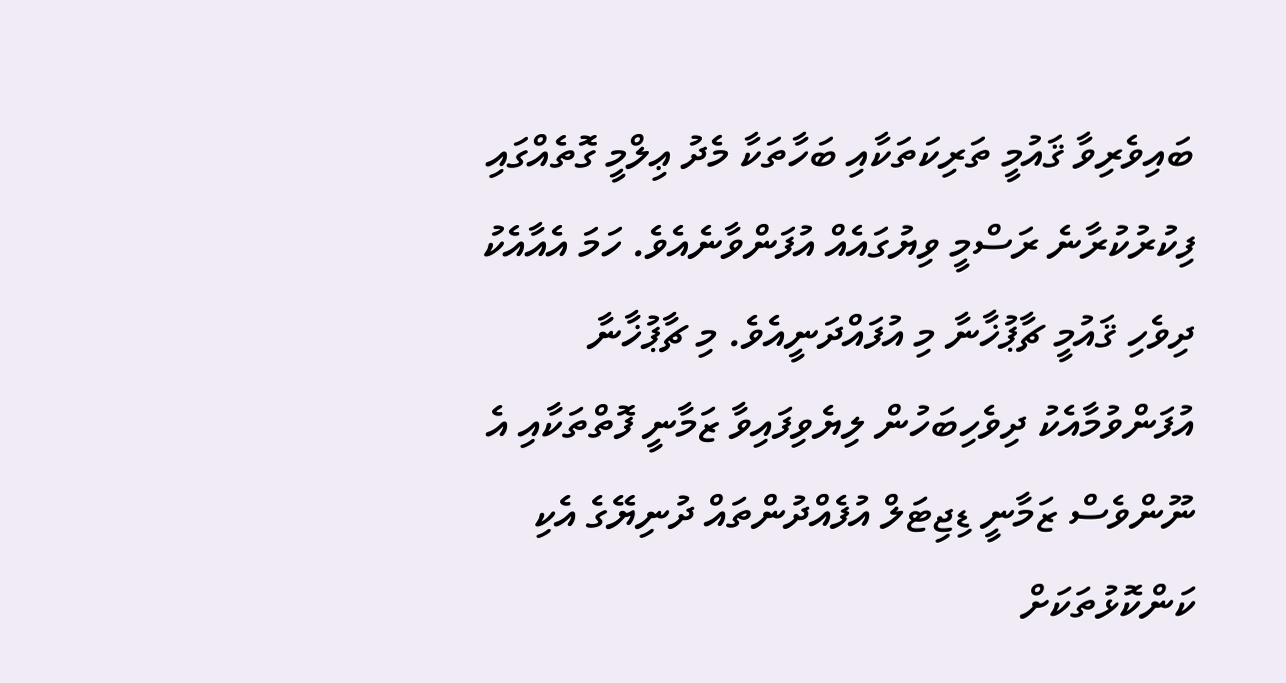ބައިވެރިވާ ޤައުމީ ތަރިކަތަކާއި ބަހާތަކާ މެދު ޢިލްމީ ގޮތެއްގައި ފިކުރުކުރާނެ ރަސްމީ ވިޔުގައެއް އުފަންވާނެއެވެ. ހަމަ އެއާއެކު ދިވެހި ޤައުމީ ޗާޕުޚާނާ މި އުފައްދަނީއެވެ. މި ޗާޕުޚާނާ އުފަންވުމާއެކު ދިވެހިބަހުން ލިޔެވިފައިވާ ޒަމާނީ ފޮތްތަކާއި އެ ނޫންވެސް ޒަމާނީ ޑިޖިޓަލް އުފެއްދުންތައް ދުނިޔޭގެ އެކި ކަންކޮޅުތަކަށް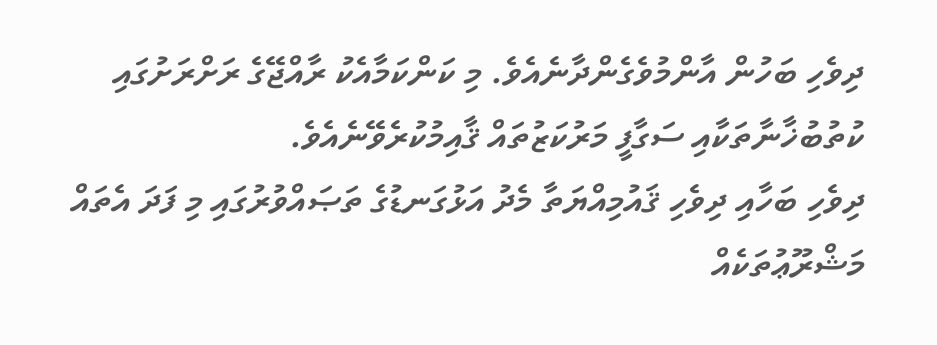ދިވެހި ބަހުން އާންމުވެގެންދާނެއެވެ. މި ކަންކަމާއެކު ރާއްޖޭގެ ރަށްރަށުގައި ކުތުބުޚާނާތަކާއި ސަގާފީ މަރުކަޒުތައް ޤާއިމުކުރެވޭނެއެވެ.
ދިވެހި ބަހާއި ދިވެހި ޤައުމިއްޔަތާ މެދު އަޅުގަނޑުގެ ތަޞައްވުރުގައި މި ފަދަ އެތައް މަޝްރޫޢުތަކެއް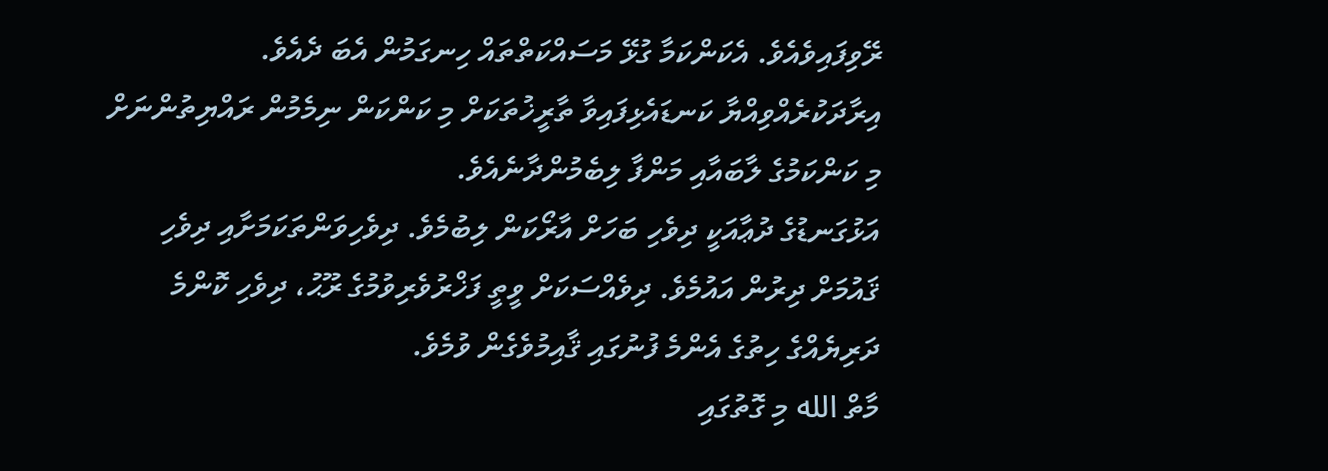ރޭވިފައިވެއެވެ. އެކަންކަމާ ގުޅޭ މަސައްކަތްތައް ހިނގަމުން އެބަ ދެއެވެ. އިރާދަކުރެއްވިއްޔާ ކަނޑައެޅިފައިވާ ތާރީޚުތަކަށް މި ކަންކަން ނިމެމުން ރައްޔިތުންނަށް މި ކަންކަމުގެ ލާބައާއި މަންފާ ލިބެމުންދާނެއެވެ.
އަޅުގަނޑުގެ ދުޢާއަކީ ދިވެހި ބަހަށް އާރޯކަން ލިބުމެވެ. ދިވެހިވަންތަކަމަށާއި ދިވެހި ޤައުމަށް ދިރުން އައުމެވެ. ދިވެއްސަކަށް ވީތީ ފަޚްރުވެރިވުމުގެ ރޫޙު، ދިވެހި ކޮންމެ ދަރިޔެއްގެ ހިތުގެ އެންމެ ފުނުގައި ޤާއިމުވެގެން ވުމެވެ.
މާތް الله މި ގޮތުގައި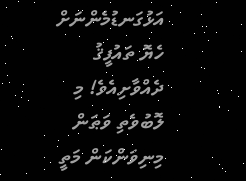އަޅުގަނޑުމެންނަށް ހެޔޮ ތައުފީޤު ދެއްވާށިއެވެ! މި ލޮބުވެތި ވަޠަން މިނިވަންކަން މަތީ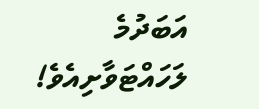އަބަދުމެ ލަހައްޓަވާށިއެވެ!